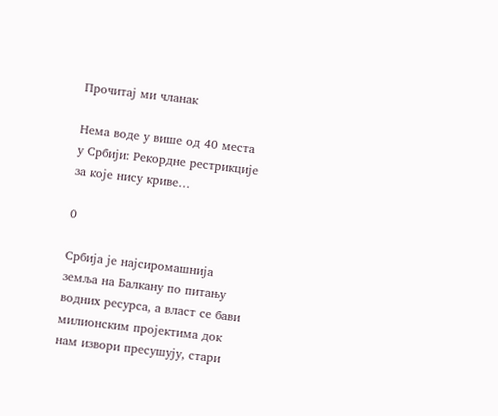Прочитај ми чланак

Нема воде у више од 40 места у Србији: Рекордне рестрикције за које нису криве…

0

Србија је најсиромашнија земља на Балкану по питању водних ресурса, а власт се бави милионским пројектима док нам извори пресушују, стари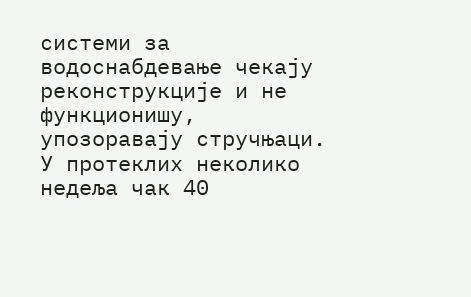системи за водоснабдевање чекају реконструкције и не функционишу, упозоравају стручњаци. У протеклих неколико недеља чак 40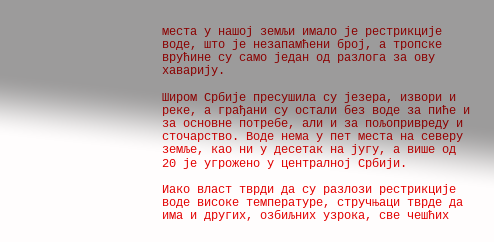места у нашој земљи имало је рестрикције воде, што је незапамћени број, а тропске врућине су само један од разлога за ову хаварију.

Широм Србије пресушила су језера, извори и реке, а грађани су остали без воде за пиће и за основне потребе, али и за пољопривреду и сточарство. Воде нема у пет места на северу земље, као ни у десетак на југу, а више од 20 је угрожено у централној Србији.

Иако власт тврди да су разлози рестрикције воде високе температуре, стручњаци тврде да има и других, озбиљних узрока, све чешћих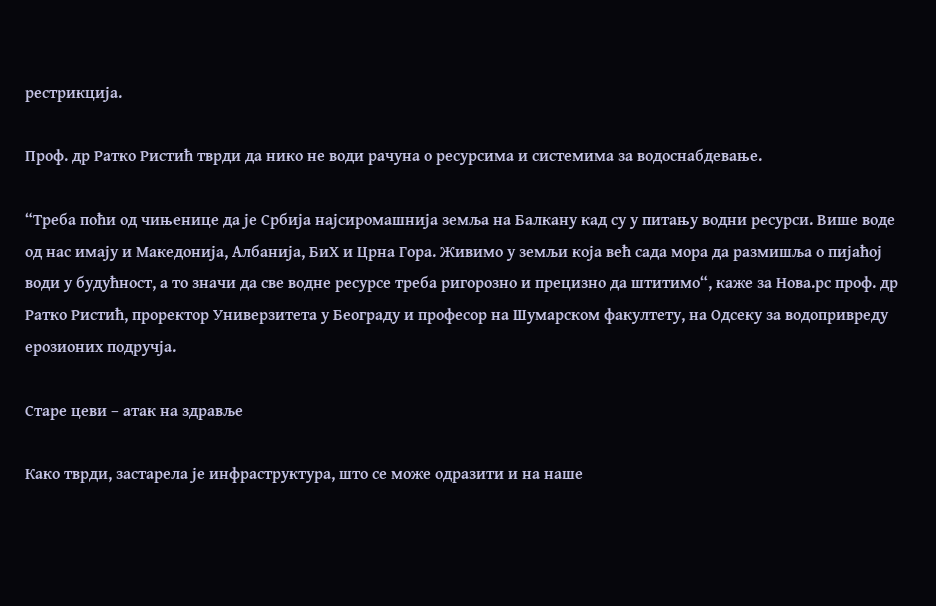рестрикција.

Проф. др Ратко Ристић тврди да нико не води рачуна о ресурсима и системима за водоснабдевање.

“Треба поћи од чињенице да је Србија најсиромашнија земља на Балкану кад су у питању водни ресурси. Више воде од нас имају и Македонија, Албанија, БиХ и Црна Гора. Живимо у земљи која већ сада мора да размишља о пијаћој води у будућност, а то значи да све водне ресурсе треба ригорозно и прецизно да штитимо“, каже за Нова.рс проф. др Ратко Ристић, проректор Универзитета у Београду и професор на Шумарском факултету, на Одсеку за водопривреду ерозионих подручја.

Старе цеви – атак на здравље

Како тврди, застарела је инфраструктура, што се може одразити и на наше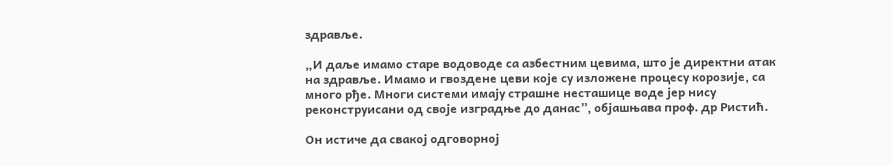здравље.

„И даље имамо старе водоводе са азбестним цевима, што је директни атак на здравље. Имамо и гвоздене цеви које су изложене процесу корозије, са много рђе. Многи системи имају страшне несташице воде јер нису реконструисани од своје изградње до данас”, објашњава проф. др Ристић.

Он истиче да свакој одговорној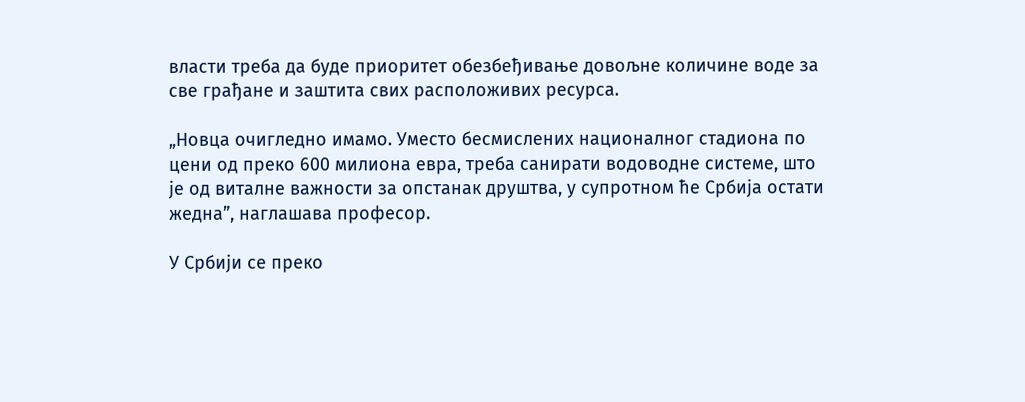власти треба да буде приоритет обезбеђивање довољне количине воде за све грађане и заштита свих расположивих ресурса.

„Новца очигледно имамо. Уместо бесмислених националног стадиона по цени од преко 600 милиона евра, треба санирати водоводне системе, што је од виталне важности за опстанак друштва, у супротном ће Србија остати жедна”, наглашава професор.

У Србији се преко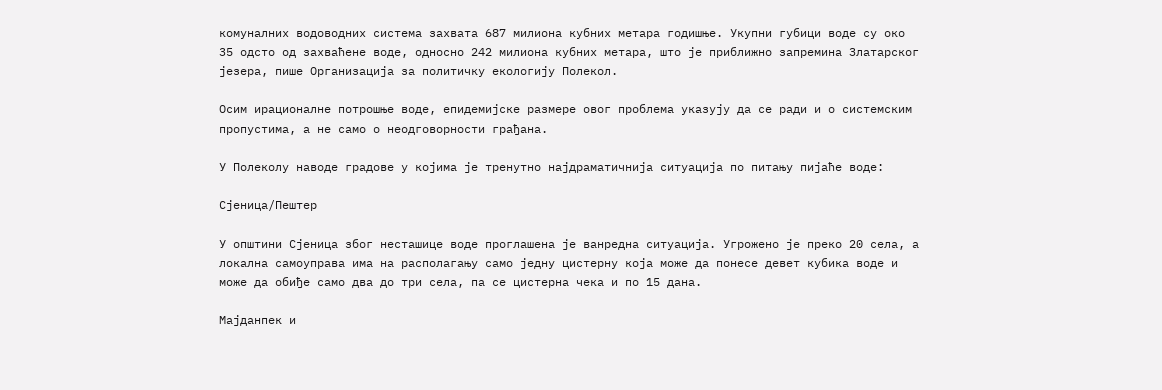комуналних водоводних система захвата 687 милиона кубних метара годишње. Укупни губици воде су око 35 одсто од захваћене воде, односно 242 милиона кубних метара, што је приближно запремина Златарског језера, пише Организација за политичку екологију Полекол.

Осим ирационалне потрошње воде, епидемијске размере овог проблема указују да се ради и о системским пропустима, а не само о неодговорности грађана.

У Полеколу наводе градове у којима је тренутно најдраматичнија ситуација по питању пијаће воде:

Сјеница/Пештер

У општини Сјеница због несташице воде проглашена је ванредна ситуација. Угрожено је преко 20 села, а локална самоуправа има на располагању само једну цистерну која може да понесе девет кубика воде и може да обиђе само два до три села, па се цистерна чека и по 15 дана.

Мајданпек и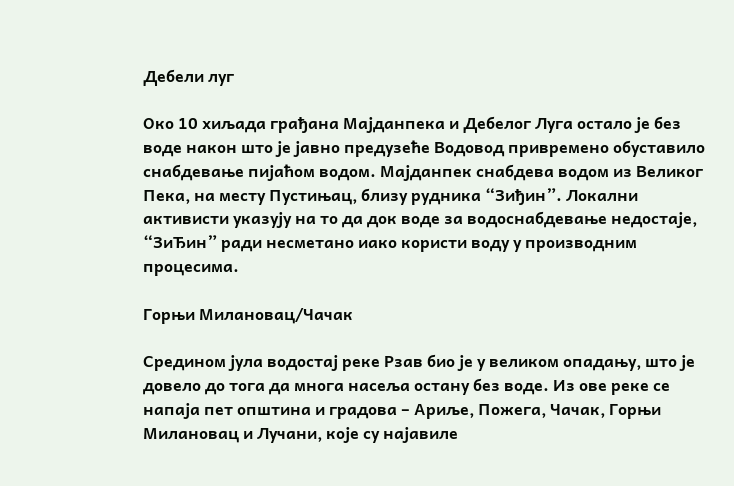Дебели луг

Око 10 хиљада грађана Мајданпека и Дебелог Луга остало је без воде након што је јавно предузеће Водовод привремено обуставило снабдевање пијаћом водом. Мајданпек снабдева водом из Великог Пека, на месту Пустињац, близу рудника “Зиђин”. Локални активисти указују на то да док воде за водоснабдевање недостаје, “ЗиЂин” ради несметано иако користи воду у производним процесима.

Горњи Милановац/Чачак

Средином јула водостај реке Рзав био је у великом опадању, што је довело до тога да многа насеља остану без воде. Из ове реке се напаја пет општина и градова – Ариље, Пожега, Чачак, Горњи Милановац и Лучани, које су најавиле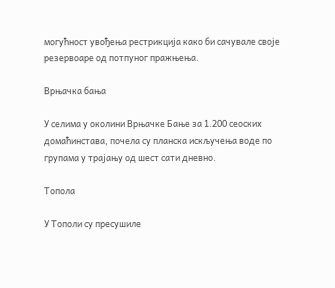могућност увођења рестрикција како би сачувале своје резервоаре од потпуног пражњења.

Врњачка бања

У селима у околини Врњачке Бање за 1.200 сеоских домаћинстава, почела су планска искључења воде по групама у трајању од шест сати дневно.

Топола

У Тополи су пресушиле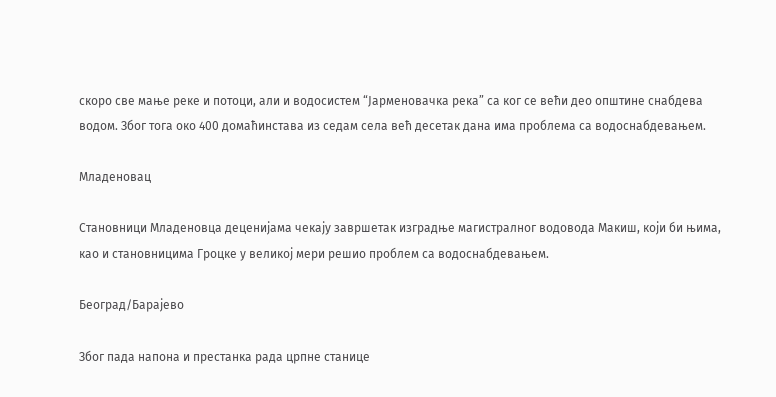скоро све мање реке и потоци, али и водосистем “Јарменовачка река” са ког се већи део општине снабдева водом. Због тога око 400 домаћинстава из седам села већ десетак дана има проблема са водоснабдевањем.

Младеновац

Становници Младеновца деценијама чекају завршетак изградње магистралног водовода Макиш, који би њима, као и становницима Гроцке у великој мери решио проблем са водоснабдевањем.

Београд/Барајево

Због пада напона и престанка рада црпне станице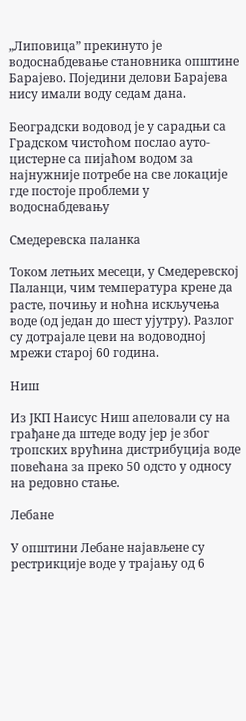„Липовица” прекинуто је водоснабдевање становника општине Барајево. Поједини делови Барајева нису имали воду седам дана.

Београдски водовод је у сарадњи са Градском чистоћом послао ауто-цистерне са пијаћом водом за најнужније потребе на све локације где постоје проблеми у водоснабдевању

Смедеревска паланка

Током летњих месеци, у Смедеревској Паланци, чим температура крене да расте, почињу и ноћна искључења воде (од један до шест ујутру). Разлог су дотрајале цеви на водоводној мрежи старој 60 година.

Ниш

Из ЈКП Наисус Ниш апеловали су на грађане да штеде воду јер је због тропских врућина дистрибуција воде повећана за преко 50 одсто у односу на редовно стање.

Лебане

У општини Лебане најављене су рестрикције воде у трајању од 6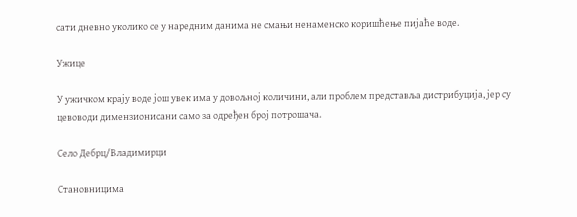сати дневно уколико се у наредним данима не смањи ненаменско коришћење пијаће воде.

Ужице

У ужичком крају воде још увек има у довољној количини, али проблем представља дистрибуција, јер су цевоводи димензионисани само за одређен број потрошача.

Село Дебрц/Владимирци

Становницима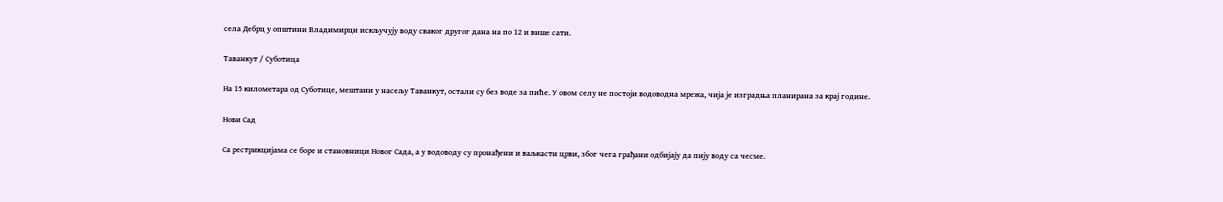села Дебрц у општини Владимирци искључују воду сваког другог дана на по 12 и више сати.

Таванкут / Суботица

На 15 километара од Суботице, мештани у насељу Таванкут, остали су без воде за пиће. У овом селу не постоји водоводна мрежа, чија је изградња планирана за крај године.

Нови Сад

Са рестрикцијама се боре и становници Новог Сада, а у водоводу су пронађени и ваљкасти црви, због чега грађани одбијају да пију воду са чесме.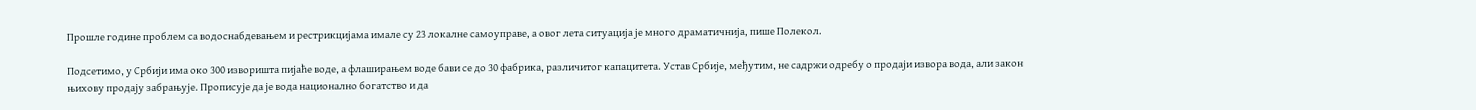Прошле године проблем са водоснабдевањем и рестрикцијама имале су 23 локалне самоуправе, а овог лета ситуација је много драматичнија, пише Полекол.

Подсетимо, у Србији има око 300 изворишта пијаће воде, а флаширањем воде бави се до 30 фабрика, различитог капацитета. Устав Србије, међутим, не садржи одребу о продаји извора вода, али закон њихову продају забрањује. Прописује да је вода национално богатство и да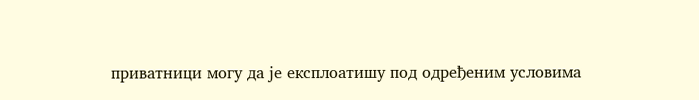приватници могу да је експлоатишу под одређеним условима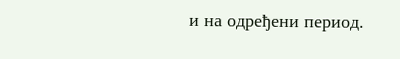и на одређени период.